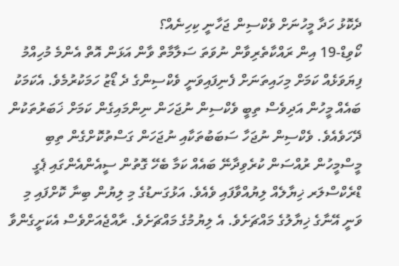ދެކޮޅު ހަދާ މީހުނަށް ވެކްސިން ޖަހާނީ ކިހިނެއް؟
ކޯވިޑް-19 އިން ރައްކާތެރިވާން ނުވަތަ ސަލާމާތް ވާން އަޅަން އޮތް އެންމެ މުހިއްމު ފިޔަވަޅެއް ކަމަށް މިހައިތަނަށް ފެނިފައިވަނީ ވެކްސިންގެ ދެ ޑޯޒު ހަމަކުރުމެވެ. އެކަމަކު ބައެއް މީހުން އަދިވެސް ތިބީ ވެކްސިން ނުޖަހަން ނިންމައިގެން ކަމަށް ޚަބަރުތަކުން ދޭހަވެއެވެ. ވެކްސިން ނުޖަހާ ސަބަބުތަކާއި ނުޖަހަން ގަސްތުކޮށްގެން ތިބި މީސްމީހުން ރުއްސަން ކުރެވިދާނޭ ބައެއް ކަމާ ބެހޭ ގޮތުން ސީއެންއެންގައި ޕެގީ ޑްރެކްސްލަރ ޚިޔާލެއް ލިޔުއްވާފައި ވެއެވެ. އަޅުގަނޑުގެ މި ލިޔުން ބިނާ ކޮށްފައި މި ވަނީ އޭނާގެ ޚިޔާލުގެ މައްޗަށެވެ. އެ ލިޔުމުގެ މައްޗަށެވެ. ރާއްޖެއަށްވެސް އެކަށީގެންވާ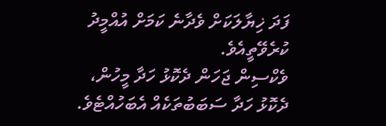ފަދަ ޚިޔާލަކަށް ވެދާނެ ކަމަށް އުއްމީދު ކުރެވޭތީއެވެ.
ވެކްސިން ޖަހަން ދެކޮޅު ހަދާ މީހުން، ދެކޮޅު ހަދާ ސަބަބުތަކެއް އެބަހުއްޓެވެ.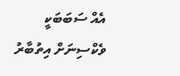އެއް ސަބަބަކީ ވެކްސިނަށް އިތުބާރު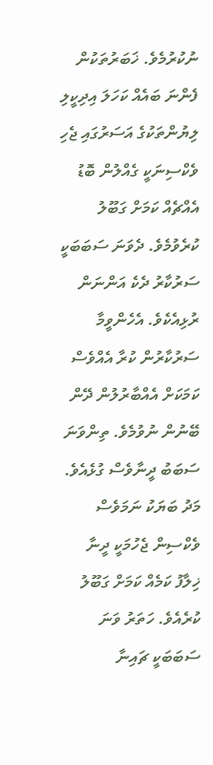ނުކުރުމެވެ. ޚަބަރުތަކުން ފެންނަ ބައެއް ކަހަލަ އިދިކީލި ލިޔުންތަކުގެ އަސަރުގައި ޖެހި ވެކްސިނަކީ ގެއްލުން ބޮޑު އެއްޗެއް ކަމަށް ގަބޫލު ކުރެވުމެވެ. ދެވަނަ ސަބަބަކީ ސަރުކާރު ދެކެ އަންނަން ރުޅިއެކެވެ. އެހެންވީމާ ސަރުކާރުން ކުރާ އެއްވެސް ކަމަކަށް އެއްބާރުލުން ދޭން ބޭނުން ނުވުމެވެ. ތިންވަނަ ސަބަބު ދީނާވެސް ގުޅެއެވެ. މަދު ބަޔަކު ނަމަވެސް ވެކްސިން ޖެހުމަކީ ދީނާ ޚިލާފު ކަމެއް ކަމަށް ގަބޫލު ކުރެއެވެ. ހަތަރު ވަނަ ސަބަބަކީ ޗައިނާ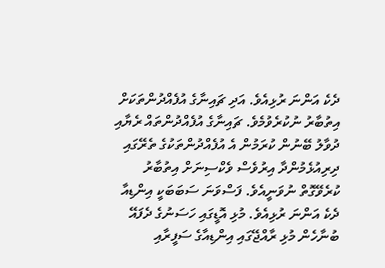ދެކެ އަންނަ ރުޅިއެވެ. އަދި ޗައިނާގެ އުފެއްދުންތަކަށް އިތުބާރު ނުކުރެވުމެވެ. ޗައިނާގެ އުފެއްދުންތައް ރެޔާއި ދުވާލު ބޭނުން ކުރަމުން އެ އުފެއްދުންތަކުގެ ތެރޭގައި ދިރިއުޅެމުންދާ އިރުވެސް ވެކްސިނަށް އިތުބާރު ކުރެވޭގޮތް ނުވަނީއެވެ. ފަސްވަނަ ސަބަބަކީ އިންޑިއާ ދެކެ އަންނަ ރުޅިއެވެ. މުޅި އޮޑީގައި ހަސަނުގެ ދެފައޭ ބުނާހެން މުޅި ރާއްޖޭގައި އިންޑިއާގެ ސަފީރާއި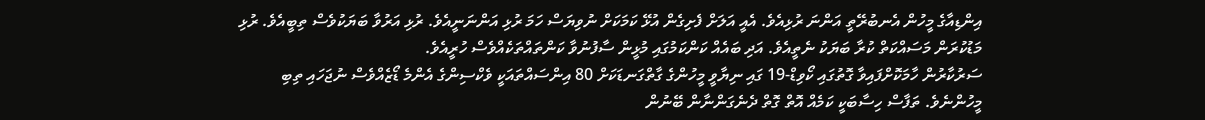އިންޑިއާގެ މީހުން އެނބުރޭތީ އަންނަ ރުޅިއެވެ. އެއީ އަލަށް ފެށިގެން އުޅޭ ކަމަކަށް ނުވިޔަސް ހަމަ ރުޅި އަންނަނީއެވެ. ރުޅި އަރުވާ ބަޔަކުވެސް ތިބީއެވެ. ރުޅި މަޑުކުރަން މަސައްކަތް ކުރާ ބަޔަކު ނެތީއެވެ. އަދި ބައެއް ކަންކަމުގައި މުޅީން ސާފުނުވާ ކަންތައްތަކެއްވެސް ހުރީއެވެ.
ސަރުކާރުން ހާމަކޮށްފައިވާ ގޮތުގައި ކޯވިޑް-19 ގައި ނިޔާވީ މީހުންގެ ގާތްގަނޑަކަށް 80 އިންސައްތައަކީ ވެކްސިންގެ އެންމެ ޑޯޒެއްވެސް ނުޖަހައި ތިބި މީހުންނެވެ. ތަފާސް ހިސާބަކީ ކަމެއް އޮތް ގޮތް ދެނެގަންނާން ބޭނުން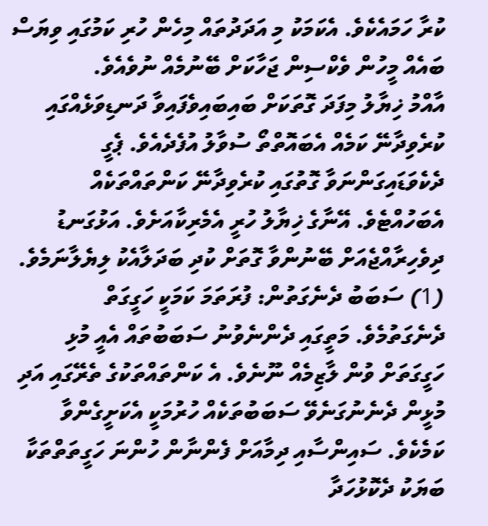ކުރާ ހަމައެކެވެ. އެކަމަކު މި އަދަދުތައް މިހެން ހުރި ކަމުގައި ވިޔަސް ބައެއް މީހުން ވެކްސިން ޖަހާކަށް ބޭނުމެއް ނުވެއެވެ.
އާއްމު ޚިޔާލު މިފަދަ ގޮތަކަށް ބައިބައިވެފައިވާ ދަނޑިވަޅެއްގައި ކުރެވިދާނޭ ކަމެއް އެބައޮތްތޯ ސުވާލު އުފެދެއެވެ. ޕެގީ ދެކެވަޑައިގަންނަވާ ގޮތުގައި ކުރެވިދާނޭ ކަންތައްތަކެއް އެބަހުއްޓެވެ. އޭނާގެ ޚިޔާލު ހުރީ އެމެރިކާއަށެވެ. އަޅުގަނޑު ދިވެހިރާއްޖެއަށް ބޭނުންވާ ގޮތަށް ކުދި ބަދަލާއެކު ލިޔެލާނަމެވެ.
(1) ސަބަބު ދެނެގަތުން: ފުރަތަމަ ކަމަކީ ހަގީގަތް ދެނެގަތުމެވެ. މަތީގައި ދެންނެވުނު ސަބަބުތައް އެއީ މުޅި ހަގީގަތަށް ވުން ލާޒިމެއް ނޫނެވެ. އެ ކަންތައްތަކުގެ ތެރޭގައި އަދި މުޅީން ދެނެނުގަނެވޭ ސަބަބުތަކެއް ހުރުމަކީ އެކަށީގެންވާ ކަމެކެވެ. ސައިންސާއި ދިމާއަށް ފެންނާން ހުންނަ ހަގީތަތްތަކާ ބަޔަކު ދެކޮޅުހަދާ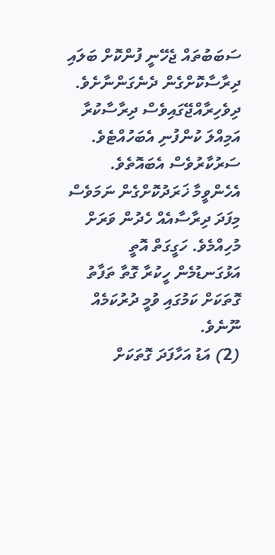ސަބަބުތައް ޖެހޭނީ ފުންކޮށް ބަލައި ދިރާސާކޮށްގެން ދެނެގަންނާށެވެ. ދިވެހިރާއްޖޭގައިވެސް ދިރާސާކުރާ އަމިއްލަ ކުންފުނި އެބަހުއްޓެވެ. ސަރުކާރުވެސް އެބައޮތެވެ. އެހެންވީމާ ޚަރަދުކޮށްގެން ނަމަވެސް މިފަދަ ދިރާސާއެއް ހެދުން ވަރަށް މުހިއްމެވެ. ހަގީގަތް އޮތީ އަޅުގަނޑުމެން ހީކުރާ ގޮތާ ތަފާތު ގޮތަކަށް ކަމުގައި ވުމީ ދުރުކަމެއް ނޫނެވެ.
(2) އަޑު އަހާފަދަ ގޮތަކަށް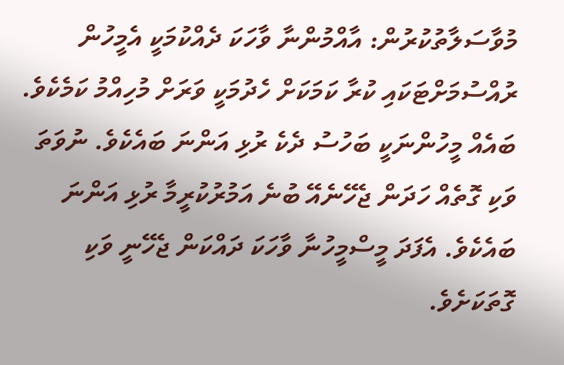މުވާސަލާތުކުރުން: އާއްމުންނާ ވާހަކަ ދެއްކުމަކީ އެމީހުން ރުއްސުމަށްޓަކައި ކުރާ ކަމަކަށް ހެދުމަކީ ވަރަށް މުހިއްމު ކަމެކެވެ. ބައެއް މީހުންނަކީ ބަހުސު ދެކެ ރުޅި އަންނަ ބައެކެވެ. ނުވަތަ ވަކި ގޮތެއް ހަދަން ޖެހޭނެއޭ ބުނެ އަމުރުކުރީމާ ރުޅި އަންނަ ބައެކެވެ. އެފަދަ މީސްމީހުނާ ވާހަކަ ދައްކަން ޖެހޭނީ ވަކި ގޮތަކަށެވެ.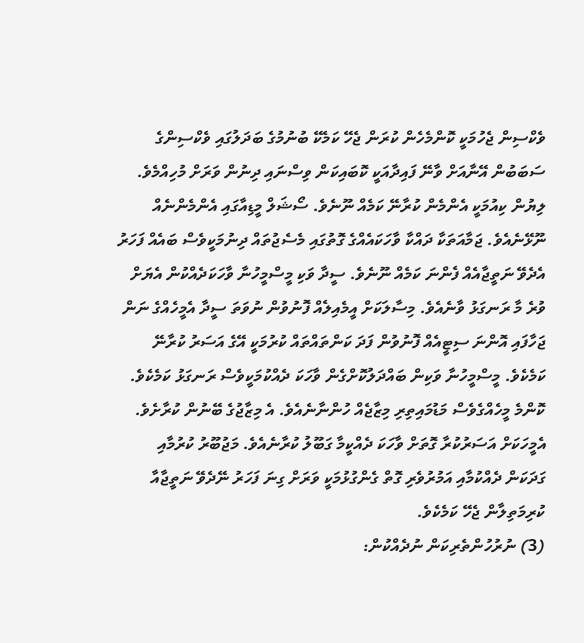ވެކްސިން ޖެހުމަކީ ކޮންމެހެން ކުރަން ޖެހޭ ކަމެކޭ ބުނުމުގެ ބަދަލުގައި ވެކްސިންގެ ސަބަބުން އޭނާއަށް ވާނޭ ފައިދާއަކީ ކޮބައިކަން ވިސްނައި ދިނުން ވަރަށް މުހިއްމެވެ. ލިޔުން ކިއުމަކީ އެންމެން ކުރާނޭ ކަމެއް ނޫނެވެ. ސޯޝަލް މީޑިއާގައި އެންމެންނެއް ނޫޅޭނެއެވެ. ޖަމާއަތަކާ ދައްކާ ވާހަކައެއްގެ ގޮތުގައި މެސެޖުތައް ދިނުމަކީވެސް ބައެއް ފަހަރު އެދެވޭ ނަތީޖާއެއް ފެންނަ ކަމެއް ނޫނެވެ. ސީދާ ވަކި މީސްމީހުނާ ވާހަކަދެއްކުން އެޔަށް ވުރެ މާ ރަނގަޅު ވާނެއެވެ. މިސާލަކަށް އީމެއިލެއް ފޮނުވުން ނުވަތަ ސީދާ އެމީހެއްގެ ނަން ޖަހާފައި އޮންނަ ސިޓީއެއް ފޮނުވުން ފަދަ ކަންތައްތައް ކުރުމަކީ އޭގެ އަސަރު ކުރާނޭ ކަމެކެވެ. މީސްމީހުނާ ވަކިން ބައްދަލުކޮށްގެން ވާހަކަ ދެއްކުމަކީވެސް ރަނގަޅު ކަމެކެވެ. ކޮންމެ މީހެއްގެވެސް މަޑުމައިތިރި މިޒާޖެއް ހުންނާނެއެވެ. އެ މިޒާޖުގެ ބޭނުން ކުރާށެވެ. އެމީހަކަށް އަސަރުކުރާ ގޮތަށް ވާހަކަ ދެއްކީމާ ގަބޫލު ކުރާނެއެވެ. މަޖުބޫރު ކުރުމާއި ގަދަކަން ދެއްކުމާއި އަމުރުވެރި ގޮތް ގެންގުޅުމަކީ ވަރަށް ގިނަ ފަހަރު ނޭދެވޭ ނަތީޖާއާ ކުރިމަތިލާން ޖެހޭ ކަމެކެވެ.
(3) ނުރުހުންތެރިކަން ނުދެއްކުން: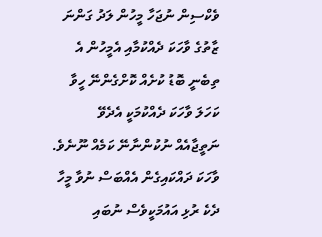ވެކްސިން ނުޖަހާ މީހުން ލަދު ގަންނަ ޒާތުގެ ވާހަކަ ދެއްކުމާއި އެމީހުން އެ ތިބެނީ ބޮޑު ކުށެއް ކޮށްގެންނޭ ހީވާ ކަހަލަ ވާހަކަ ދެއްކުމަކީ އެދެވޭ ނަތީޖާއެއް ނުކުންނާނޭ ކަމެއް ނޫނެވެ. ވާހަކަ ދައްކައިގެން އެއްބަސް ނުވާ މީހާ ދެކެ ރުޅި އައުމަކީވެސް ނުބައި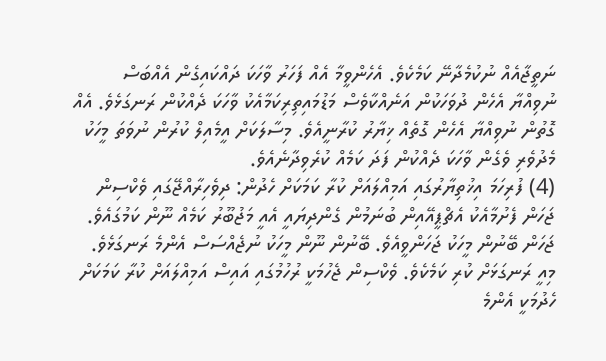ނަތީޖާއެއް ނުކުމެދާނޭ ކަމެކެވެ. އެހެންވީމާ އެއް ފަހަރު ވާހަކަ ދައްކައިގެން އެއްބަސް ނުވިއްޔާ އެހެން ދުވަހަކުން އަނެއްކާވެސް މަޑުމައިތިރިކަމާއެކު ވާހަކަ ދެއްކުން ރަނގަޅެވެ. އެއް ގޮތުން ނުވިއްޔާ އެހެން ގޮތެއް ޚިޔާރު ކުރާނީއެވެ. މިސާލަކަށް އީމެއިލް ކުރުން ނުވަތަ މީހަކު މެދުވެރި ވެގެން ވާހަކަ ދެއްކުން ފަދަ ކަމެއް ކުރެވިދާނެއެވެ.
(4) ފުރިހަމަ އިޚުތިޔާރުގައި އަމިއްލައަށް ކުރާ ކަމަކަށް ހެދުން: ދިވެހިރާއްޖޭގައި ވެކްސިން ޖަހަން ފެށުމާއެކު އެޗްޕީއޭއިން ބުނަމުން ގެންދިޔައީ އެއީ މަޖުބޫރު ކަމެއް ނޫން ކަމުގައެވެ. ޖަހަން ބޭނުން މީހަކު ޖަހަންވީއެވެ. ބޭނުން ނޫން މީހަކު ނުޖެއްސަސް އެންމެ ރަނގަޅެވެ. މިއީ ރަނގަޅަށް ކުރި ކަމެކެވެ. ވެކްސިން ޖެހުމަކީ ރުހުމުގައި އައިސް އަމިއްލައަށް ކުރާ ކަމަކަށް ހެދުމަކީ އެންމެ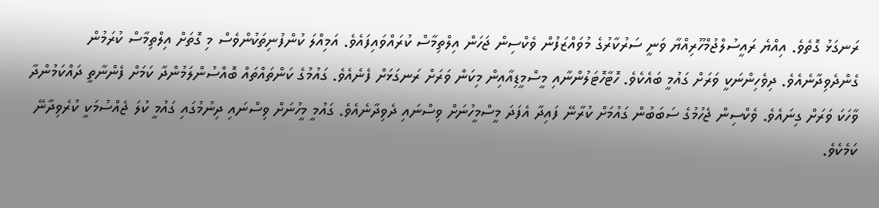ރަނގަޅު ގޮތެވެ. އިއްޔެ ރައީސުލްޖުމްހޫރިއްޔާ ވަނީ ސަރުކާރުގެ މުވައްޒަފުން ވެކްސިން ޖަހަން އިލްތިމާސް ކުރައްވައިފައެވެ. އަމިއްލަ ކުންފުނިތަކުންވެސް މި ގޮތަށް އިލްތިމާސް ކުރަމުން ގެންދެވިދާނެއެވެ. ދިވެހިންނަކީ ވަރަށް ގައުމީ ބައެކެވެ. ހޮޓާހޮޓަލުންނާއި މީސްމީޑިއާއިން މިކަން ވަރަށް ރަނގަޅަށް ފެނެއެވެ. ގައުމުގެ ކަންތައްތައް ބޮއްސުންލަމުންދާ ކަމަށް ފެންނާތީ ދައްކަމުންދާ ވާހަކަ ވަރަށް ގިނައެވެ. ވެކްސިން ޖެހުމުގެ ސަބަބުން ގައުމަށް ކުރާނޭ ފައިދާ އެފަދަ މީސްމީހުނަށް ވިސްނައި ދެވިދާނެއެވެ. ގައުމީ މީހުނަށް ވިސްނައި ދިނުމުގައި ގައުމީ ކުލަ ޖެއްސުމަކީ ކުރެވިދާނޭ ކަމެކެވެ.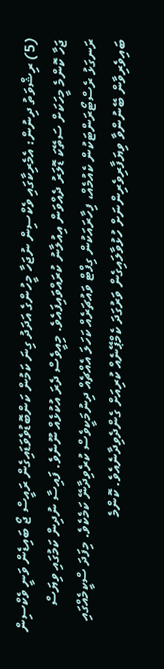(5) ރިޝްވަތު ދިނުން: އެމެރިކާގައި ވެކްސިން ނުޖަހާ މީހުންގެ އަދަދު ގިނަ ކަމުން ކަންބޮޑުވެވަޑައިގެން ރައީސް ޖޯ ބައިޑެން ވަނީ ވެކްސިން ޖަހާ ކޮންމެ މީހަކަށް ސަތޭކަ ޑޮލަރު ދެއްވަން އިއުލާނު ކުރައްވައިފައެވެ. މިއީވެސް ދެރަ އުކުޅެއް ނޫނެވެ. ފައިސާ ނުދިން ކަމުގައި ވިޔަސް ރަނގަޅު ރެސްޓޯރަންޓަކުން ކެއުމެއް، ފިހާރައަކުން ގިފްޓް ވައުޗަރެއް ކަހަލަ އެއްޗެއް ދިނުމަކީވެސް ކުރެވިދާނޭ ކަމެކެވެ. މިފަދަ ސްކީމެއްގައި ބައިވެރިވާން ބޭނުންވާ ވިޔަފާރިވެރިންނަށް ހުޅުވާލައިގެން ވަރުގަދަ ކެމްޕޭނެއް ކުރިއަށް ގެންދެވިދާނެއެވެ. ކޮންމެ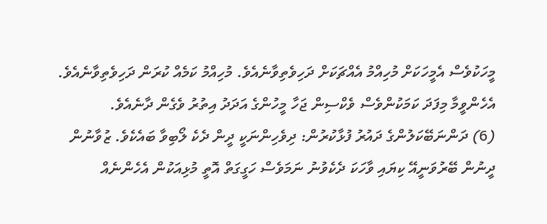މީހަކުވެސް އެމީހަކަށް މުހިއްމު އެއްޗަކަށް ދަހިވެތިވާނެއެވެ. މުހިއްމު ކަމެއް ކުރަން ދަހިވެތިވާނެއެވެ. އެހެންވީމާ މިފަދަ ކަމަކުންވެސް ވެކްސިން ޖަހާ މީހުންގެ އަދަދު އިތުރު ވެގެން ދާނެއެވެ.
(6) ދަންނަބޭކަލުންގެ ދައުރު ފުޅާކުރުން: ދިވެހިންނަކީ ދީން ދެކެ ލޯބިވާ ބައެކެވެ. ޒުވާނުން ދީނުން ބޭރުވަނީއޭ ކިޔައި ވާހަކަ ދެކެވުނު ނަމަވެސް ހަގީގަތް އޮތީ މުޅިއަކުން އެހެންނެއް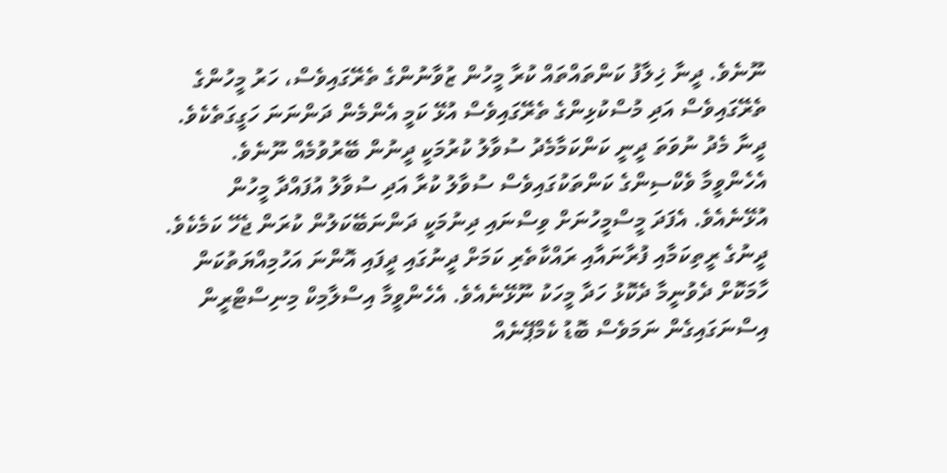ނޫނެވެ. ދީނާ ޚިލާފު ކަންތައްތައް ކުރާ މީހުން ޒުވާނުންގެ ތެރޭގައިވެސް، ހަރު މީހުންގެ ތެރޭގައިވެސް އަދި މުސްކުޅިންގެ ތެރޭގައިވެސް އުޅޭ ކަމީ އެންމެން ދަންނަނަ ހަގީގަތެކެވެ. ދީނާ މެދު ނުވަތަ ދީނީ ކަންކަމާމެދު ސުވާލު ކުރުމަކީ ދީނުން ބޭރުވުމެއް ނޫނެވެ. އެހެންވީމާ ވެކްސިންގެ ކަންތަކުގައިވެސް ސުވާލު ކުރާ އަދި ސުވާލު އުފައްދާ މީހުން އުޅޭނެއެވެ. އެފަދަ މީސްމީހުނަށް ވިސްނައި ދިނުމަކީ ދަންނަބޭކަލުން ކުރަން ޖެހޭ ކަމެކެވެ. ދީނުގެ ރީތިކަމާއި ފުރާނައާއި ރައްކާތެރި ކަމަށް ދީނުގައި ދީފައި އޮންނަ އަހުމިއްޔަތުކަން ހާމަކޮށް ދެވުނީމާ ދެކޮޅު ހަދާ މީހަކު ނޫޅޭނެއެވެ. އެހެންވީމާ އިސްލާމިކް މިނިސްޓްރީން އިސްނަގައިގެން ނަމަވެސް ބޮޑު ކެމްޕޭނެއް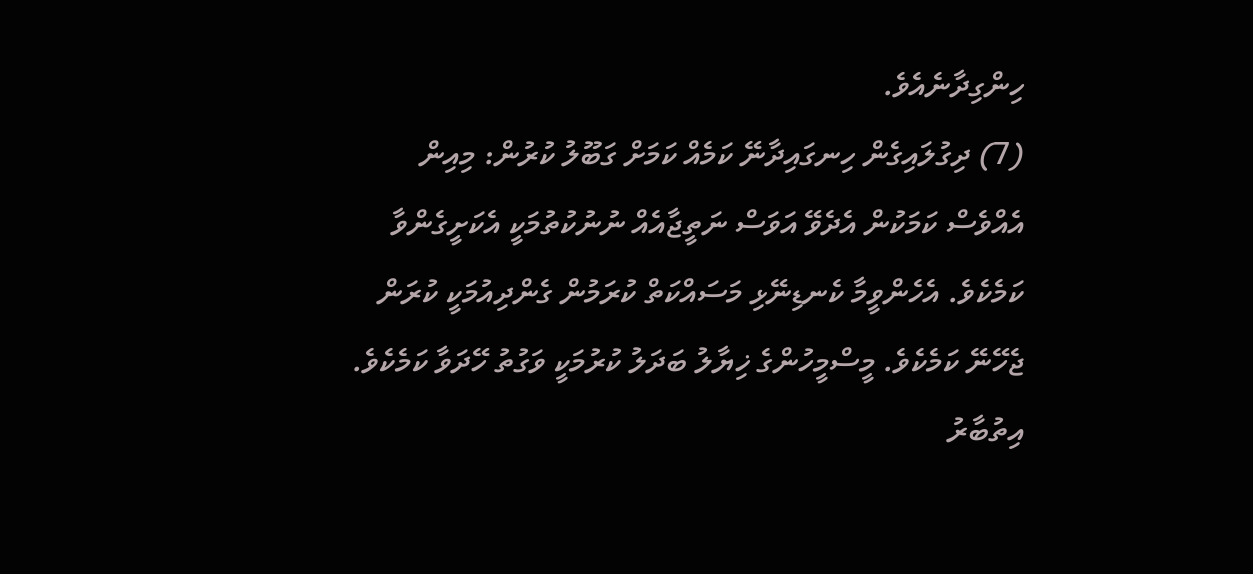ހިންގިދާނެއެވެ.
(7) ދިގުލައިގެން ހިނގައިދާނޭ ކަމެއް ކަމަށް ގަބޫލު ކުރުން: މިއިން އެއްވެސް ކަމަކުން އެދެވޭ އަވަސް ނަތީޖާއެއް ނުނުކުތުމަކީ އެކަށީގެންވާ ކަމެކެވެ. އެހެންވީމާ ކެނޑިނޭޅި މަސައްކަތް ކުރަމުން ގެންދިއުމަކީ ކުރަން ޖެހޭނޭ ކަމެކެވެ. މީސްމީހުންގެ ޚިޔާލު ބަދަލު ކުރުމަކީ ވަގުތު ހޭދަވާ ކަމެކެވެ. އިތުބާރު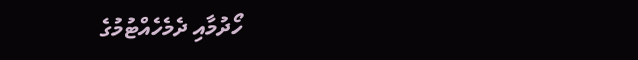ހޯދުމާއި ދެމެހެއްޓުމުގެ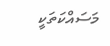މަސައްކަތަކީ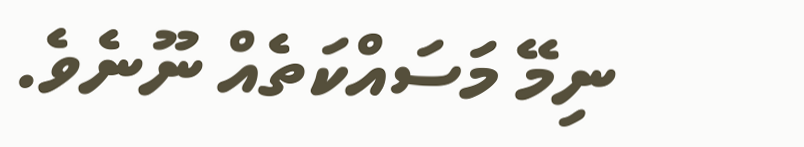ނިމޭ މަސައްކަތެއް ނޫނެވެ.